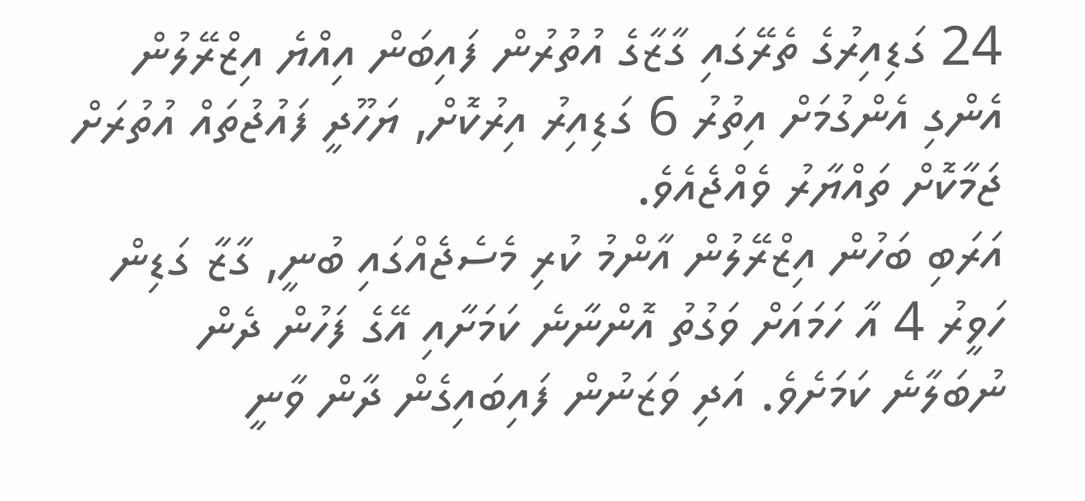24 ގަޑިއިރުގެ ތެރޭގައި ގާޒާގެ އުތުރުން ފައިބަން އިއްޔެ އިޒްރޭލުން އެންގި އެންގުމަށް އިތުރު 6 ގަޑިއިރު އިރުކޮށް, ޔަހޫދީ ފައުޖުތައް އުތުރަށް ޖަމާކޮށް ތައްޔާރު ވެއްޖެއެވެ.
އަރަބި ބަހުން އިޒްރޭލުން އާންމު ކުރި މެސެޖެއްގައި ބުނީ, ގާޒާ ގަޑިން ހަވީރު 4 އާ ހަމައަށް ވަގުތު އޮންނާނެ ކަމަށާއި އޭގެ ފަހުން ދެން ނުބަލާނެ ކަމަށެވެ. އަދި ވަޒަނުން ފައިބައިގެން ދާން ވާނީ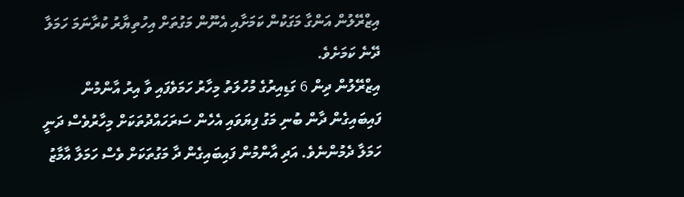އިޒްރޭލުން އަންގާ މަގަކުން ކަމަށާއި އެނޫން މަގުތަށް އިހުތިޔާރު ކުރާނަމަ ހަމަލާ ދޭނެ ކަމަށެވެ.
އިޒްރޭލުން ދިން 6 ގަޑިއިރުގެ މުހުލަތު މިހާރު ހަމަވެފައި ވާ އިރު އާންމުން ފައިބައިގެން ދާން ބުނި މަގު ފިޔަވައި އެހެން ސަރަހައްދުތަކަށް މިހާރުވެސް ދަނީ ހަމަލާ ދެމުންނެވެ. އަދި އާންމުން ފައިބައިގެން ދާ މަގުތަކަށް ވެސް ހަމަލާ އާމާޒު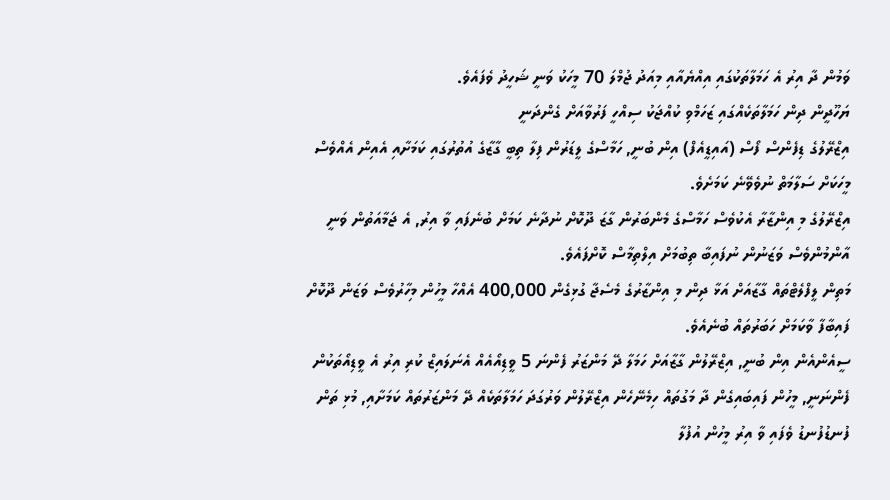ވަމުން ދާ އިރު އެ ހަމަލާތަކުގައި އިއްޔެއާއި މިއަދު ޖުމްލަ 70 މީހަކު ވަނީ ޝަހީދު ވެފައެވެ.
ޔަހޫދީން ދިން ހަމަލާތަކެއްގައި ޒަހަމްވި ކުއްޖަކު ސިއްހީ ފަރުވާއަށް ގެންދަނީ
އިޒްރޭލުގެ ޑިފެންސް ފޯސް (އައިޑީއެފް) އިން ބުނީ, ހަމާސްގެ ލީޑަރުން ފިލާ ތިބީ ގާޒާގެ އުތުރުގައި ކަމަށާއި އެއިން އެއްވެސް މީހަކަށް ސަލާމަތް ނުވެވޭނެ ކަމަށެވެ.
އިޒްރޭލުގެ މި އިންޒާރާ އެކުވެސް ހަމާސްގެ މެންބަރުން ގާޒަ ދޫކޮށް ނުދާނެ ކަމަށް ބުނެފައި ވާ އިރު, އެ ޖަމާއަތުން ވަނީ އާންމުންވެސް ވަޒަނުން ނުފައިބާ ތިބުމަށް އިލްތިމާސް ކޮށްފައެވެ.
މަތިން ލީފްލެޓްތައް ގާޒާއަށް އަޅާ ދިން މި އިންޒާރުގެ މެސެޖާ ގުޅިގެން 400,000 އެއްހާ މީހުން މިހާރުވެސް ވަޒަން ދޫކޮށް ފައިބާފާ ވާކަމަށް ހަބަރުތައް ބުނެއެވެ.
ސީއެންއެން އިން ބުނީ, އިޒްރޭލުން ގާޒާއަށް ހަމަލާ ދޭ މަންޒަރު ފެންނަ 5 ވީޑިއޯއެއް އެނަލައިޒް ކުރި އިރު އެ ވީޑިއޯތަކުން ފެންނަނީ, މީހުން ފައިބައިގެން ދާ މަގުތައް ހިމެނޭހެން އިޒްރޭލުން ވަރުގަދަ ހަމަލާތަކެއް ދޭ މަންޒަރުތައް ކަމަށާއި, މުޅި ތަން ފުނޑުފުނޑު ވެފައި ވާ އިރު މީހުން އުފުލާ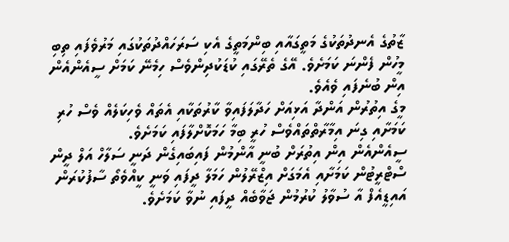ޒާތުގެ އެނދުތަކުގެ މަތީގައާއި ބިންމަތީގެ އެކި ސަރަހައްދުތަކުގައި މަރުވެފައި ތިބި މީހުން ފެންނަ ކަމަށެވެ. އޭގެ ތެރޭގައި ކުޑަކުދިންވެސް ހިމެނޭ ކަމަށް ސީއެންއެން އިން ބުނެފައި ވެއެވެ.
މީގެ އިތުރުން އަންދާ އަޅިއަށް ހަދާލަފައިވާ ކާރުތަކާއި އެތައް ވެހިކަލެއް ވެސް ހުރި ކަމަށާއި ގިނަ އިމާރާތްތައްވެސް ހުރީ ބިމާ ހަމަކޮށްލާފައި ކަމަށެވެ.
ސީއެންއެން އިން އިތުރަށް ބުނީ އާންމުން ފައިބައިގެން ދަނީ ސަލާހް އަލް ދީން ސްޓްރީޓުން ކަމަށާއި އެމަގަށް އިޒްރޭލުން ހަމަލާ ދީފައި ވަނީ ކީއްވެތޯ ސާފުކުރަން އައިޑީއެފް އާ ސުވާލު ކުރުމުން ޖަވާބެއް ދީފައި ނުވާ ކަމަށެވެ.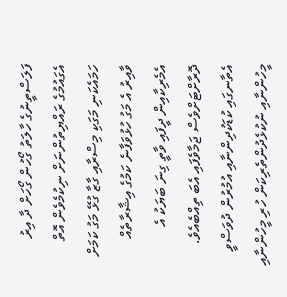ފަލަސްތީނުގެ ހާލަތު ގޯހުން ގޯހަށް ދާ އިރު އެގައުމުގެ ރައްޔިތުންނަށް ނިކުމެވެން އޮތް ހަމައެކަނި މަގަކި މިސްރާއި ގާޒާ ގުޅޭ މަގު ކަމަށް ވާއިރު އެ މަގު ހުޅުވަފާނެ ކަމުގެ އިޝާރާތެއް އެމެރިކާއިން ދީފައި ވާތީ ގިނަ ބަޔަކު އެ ދޮރާށްޓަށްވެސް ޖަމާވެފައި އެބަ ތިއްބެއެވެ.
އެތާނގައި ކުޑަކުދިންނާއި އުމުރުން ދުވަސްވީ މީހުންނާއި ނުކުޅެދުންތެރިކަން ހުރި މީހުންނާއި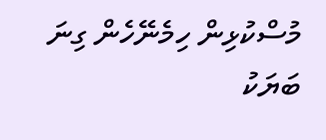މުސްކުޅިން ހިމެނޭހެން ގިނަ ބަޔަކު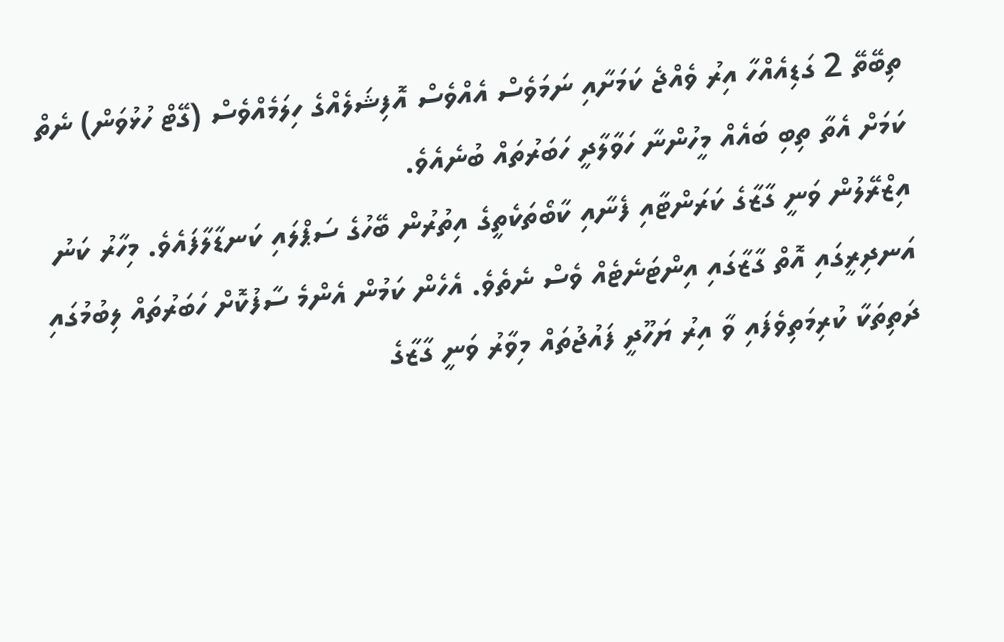ތިބޭތޭ 2 ގަޑިއެއްހާ އިރު ވެއްޖެ ކަމަށާއި ނަމަވެސް އެއްވެސް އޮފިޝަލެއްގެ ހިލަމެއްވެސް (ގޭޓް ހުޅުވަން) ނެތް ކަމަށް އެތާ ތިބި ބައެއް މީހުންނާ ހަވާލާދީ ހަބަރުތައް ބުނެއެވެ.
އިޒްރޭލުން ވަނީ ގާޒާގެ ކަރަންޓާއި ފެނާއި ކާބޯތަކެތީގެ އިތުރުން ބޭހުގެ ސަޕްލައި ކަނޑާލާފައެވެ. މިހާރު ކަނު އަނދިރީގައި އޮތް ގާޒާގައި އިންޓަނެޓެއް ވެސް ނެތެވެ. އެހެން ކަމުން އެންމެ ސާފުކޮށް ހަބަރުތައް ލިބުމުގައި ދަތިތަކާ ކުރިމަތިވެފައި ވާ އިރު ޔަހޫދީ ފައުޖުތައް މިވާރު ވަނީ ގާޒާގެ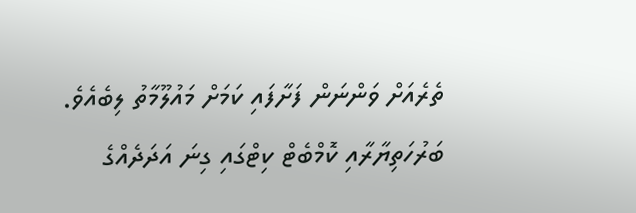ތެރެއަށް ވަންނަން ފަށާފައި ކަމަށް މައުލޫމާތު ލިބެއެވެ.
ބަރުހަތިޔާރާއި ކޮމްބެޓް ކިޓްގައި ގިނަ އަދަދެއްގެ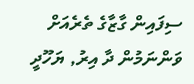ސިފައިން ގާޒާގެ ތެރެއަށް ވަންނަމުން ދާ އިރު, ޔަހޫދީ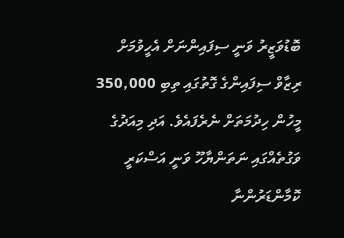ބޮޑުވަޒީރު ވަނީ ސިފައިންނަށް އެހީވުމަށް ރިޒާވް ސިފައިންގެ ގޮތުގައި ތިބި 350,000 މީހުން ހިދުމަތަށް ނެރެފައެވެ. އަދި މިއަދުގެ ވަގުތެއްގައި ނަތަންޔާހޫ ވަނީ އަސްކަރީ ކޮމާންޑަރުންނާ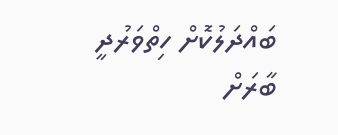ބައްދަލުކޮށް ހިތްވަރުދީ ބާރަށް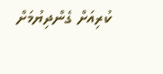ކުރިއަށް ގެންދިޔުމަށް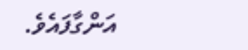އަންގާފައެވެ.